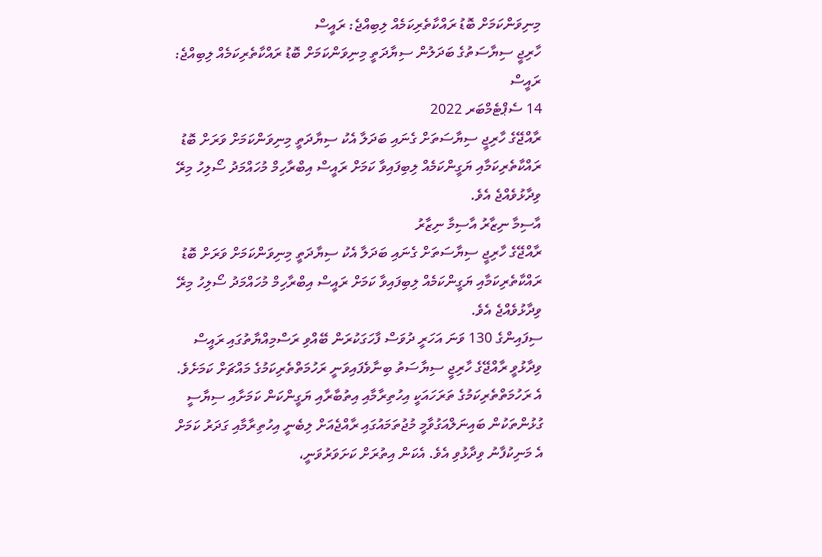މިނިވަންކަމަށް ބޮޑު ރައްކާތެރިކަމެއް ލިބިއްޖެ: ރައީސް
ހާރިޖީ ސިޔާސަތުގެ ބަދަލުން ސިޔާދަތީ މިނިވަންކަމަށް ބޮޑު ރައްކާތެރިކަމެއް ލިބިއްޖެ: ރައީސް
14 ސެޕްޓެމްބަރ 2022
ރާއްޖޭގެ ހާރިޖީ ސިޔާސަތަށް ގެނައި ބަދަލާ އެކު ސިޔާދަތީ މިނިވަންކަމަށް ވަރަށް ބޮޑު ރައްކާތެރިކަމާއި ޔަގީންކަމެއް ލިބިފައިވާ ކަމަށް ރައީސް އިބްރާހިމް މުހައްމަދު ސޯލިހު މިރޭ ވިދާޅުވެއްޖެ އެވެ.
އާސިމާ ނިޒާރު އާސިމާ ނިޒާރު
ރާއްޖޭގެ ހާރިޖީ ސިޔާސަތަށް ގެނައި ބަދަލާ އެކު ސިޔާދަތީ މިނިވަންކަމަށް ވަރަށް ބޮޑު ރައްކާތެރިކަމާއި ޔަގީންކަމެއް ލިބިފައިވާ ކަމަށް ރައީސް އިބްރާހިމް މުހައްމަދު ސޯލިހު މިރޭ ވިދާޅުވެއްޖެ އެވެ.
ސިފައިންގެ 130 ވަނަ އަހަރީ ދުވަސް ފާހަގަކުރަން ބޭއްވި ރަސްމިއްޔާތުގައި ރައީސް ވިދާޅުވީ ރާއްޖޭގެ ހާރިޖީ ސިޔާސަތު ބިނާވެފައިވަނީ ރަހުމަތްތެރިކަމުގެ މައްޗަށް ކަމަށެވެ.
އެ ރަހުމަތްތެރިކަމުގެ ތަރަހައަކީ އިހުތިރާމާއި އިތުބާރާއި ޔަގީންކަން ކަމަށާއި ސިޔާސީ ގުޅުންތަކުން ބައިނަލްއަގުވާމީ މުޖުތަމައުގައި ރާއްޖެއަށް ލިބެނީ އިހުތިރާމާއި ގަދަރު ކަމަށް އެ މަނިކުފާނު ވިދާޅުވި އެވެ. އެކަން އިތުރަށް ކަށަވަރުވަނީ،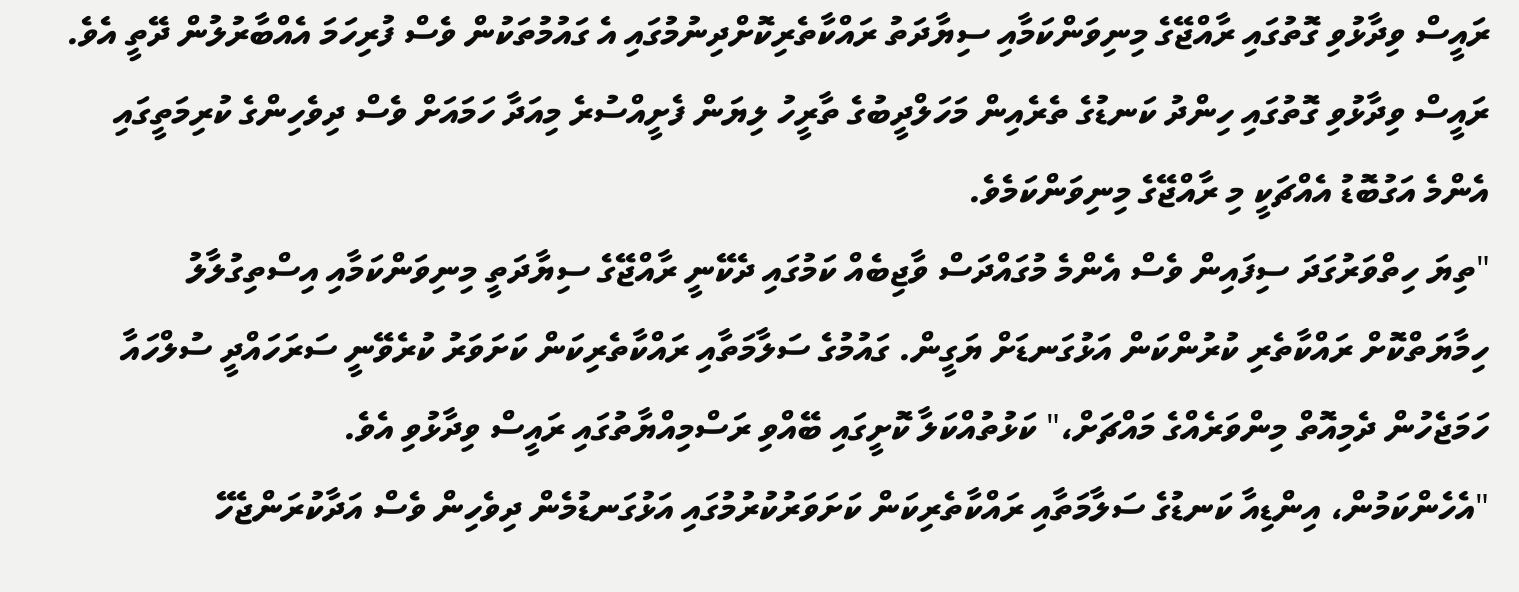ރައީސް ވިދާޅުވި ގޮތުގައި ރާއްޖޭގެ މިނިވަންކަމާއި ސިޔާދަތު ރައްކާތެރިކޮށްދިނުމުގައި އެ ގައުމުތަކުން ވެސް ފުރިހަމަ އެއްބާރުލުން ދޭތީ އެވެ.
ރައީސް ވިދާޅުވި ގޮތުގައި ހިންދު ކަނޑުގެ ތެރެއިން މަހަލްދީބުގެ ތާރީހު ލިޔަން ފެށީއްސުރެ މިއަދާ ހަމައަށް ވެސް ދިވެހިންގެ ކުރިމަތީގައި އެންމެ އަގުބޮޑު އެއްޗަކީ މި ރާއްޖޭގެ މިނިވަންކަމެވެ.
"ތިޔަ ހިތްވަރުގަދަ ސިފައިން ވެސް އެންމެ މުގައްދަސް ވާޖިބެއް ކަމުގައި ދެކޭނީ ރާއްޖޭގެ ސިޔާދަތީ މިނިވަންކަމާއި އިސްތިގުލާލު ހިމާޔަތްކޮށް ރައްކާތެރި ކުރުންކަން އަޅުގަނޑަށް ޔަގީން. ގައުމުގެ ސަލާމަތާއި ރައްކާތެރިކަން ކަށަވަރު ކުރެވޭނީ ސަރަހައްދީ ސުލްހައާ ހަމަޖެހުން ދެމިއޮތް މިންވަރެއްގެ މައްޗަށް،" ކަޅުތުއްކަލާ ކޮށީގައި ބޭއްވި ރަސްމިއްޔާތުގައި ރައީސް ވިދާޅުވި އެވެ.
"އެހެންކަމުން، އިންޑިއާ ކަނޑުގެ ސަލާމަތާއި ރައްކާތެރިކަން ކަށަވަރުކުރުމުގައި އަޅުގަނޑުމެން ދިވެހިން ވެސް އަދާކުރަންޖެހޭ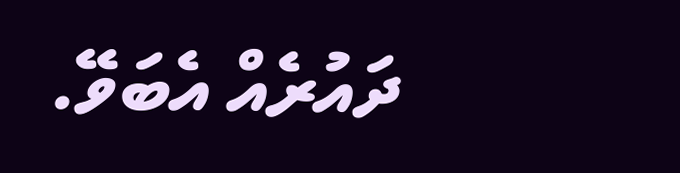ދައުރެއް އެބަވޭ.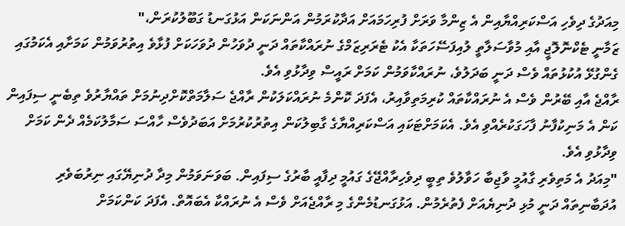މިއަދުގެ ދިވެހި އަސްކަރިއްޔާއިން އެ ޒިންމާ ވަރަށް ފުރިހަމައަށް އަދާކުރަމުން އަންނަކަން އަޅުގަނޑު ގަބޫލުކުރަން،"
ޒަމާނީ ޓެކްނޮލޮޖީ އާއި މުވާސަލާތީ ލުއިފަސޭހަތަކާ އެކު ޓެރަރިޒަމްގެ ނުރައްކާތައް ދަނީ ދުވަހުން ދުވަހަކަށް ފުޅާވެ އިތުރުވަމުން ކަމަށާއި އެކަމުގައި ގެންގުޅޭ އުކުޅުތައް ވެސް ދަނީ ބަދަލުވެ، ނުރައްކާވަމުން ކަމަށް ރައީސް ވިދާޅުވި އެވެ.
ރާއްޖެ އާއި ބޭރުން ވެސް އެ ނުރައްކާތައް ކުރިމަތިވާއިރު، އެފަދަ ކޮންމެ ނުރައްކަލަކުން ރާއްޖެ ސަލާމަތްކޮށްދިނުމަށް ތައްޔާރުވެ ތިބެނީ ސިފައިން ކަން އެ މަނިކުފާނު ފާހަގަކުރެއްވި އެވެ. އެކަމަށްޓަކައި އަސްކަރިއްޔާގެ ގާބިލުކަން އިތުރުކުރުމަށް އަބަދުވެސް ހާއްސަ ސަމާލުކަމެއް ދެން ކަމަށް ވިދާޅުވި އެވެ.
"މިއަދު އެ މަތިވެރި ގާއުމީ ވާޖިބާ ހަވާލުވެ ތިބީ ދިވެހިރާއްޖޭގެ ގައުމީ ދިފާއީ ބާރުގެ ސިފައިން. ބަވަނަވަމުން މިދާ ދުނިޔޭގައި ނިރުބަވެރި އުދަބާނިތައް ދަނީ މުޅި ދުނިޔެއަށް ފެތުރެމުން. އަޅުގަނޑުމެންގެ މި ރާއްޖެއަށް ވެސް އެ ނުރައްކާ އެބައޮތް. އެފަދަ ކަންކަމަށް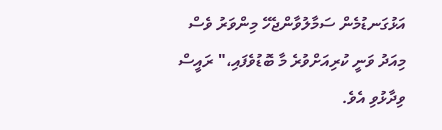އަޅުގަނޑުމެން ސަމާލުވާންޖެހޭ މިންވަރު ވެސް މިއަދު ވަނީ ކުރިއަށްވުރެ މާ ބޮޑުވެފައި،" ރައީސް ވިދާޅުވި އެވެ.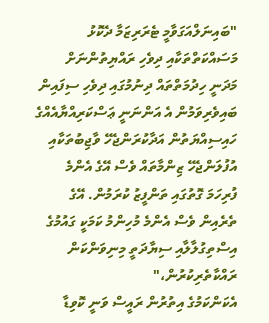"ބައިނަލްއަގަވާމީ ޓެރަރިޒަމާ ދެކޮޅު މަސައްކަތްތަކާއި ދިވެހި ރައްޔިތުންނަށް މަދަނީ ހިދުމަތްތައް ދިނުމުގައި ދިވެހި ސިފައިން ބައިވެރިވަމުން އެ އަންނަނީ ޢަސްކަރިއްޔާއެއްގެ ހައިސިއްޔަތުން އަދާކުރަންޖެހޭ ވާޖިބުތަކާއި އުފުލަންޖެހޭ ޒިންމާތައް ވެސް އޭގެ އެންމެ ފުރިހަމަ ގޮތުގައި ތަންފީޒު ކުރަމުން. އޭގެ ތެރެއިން ވެސް އެންމެ މުހިންމު ކަމަކީ ގައުމުގެ އިސްތިގުލާލާއި ސިޔާދަތީ މިނިވަންކަން ރައްކާތެރިކުރުން،"
އެކަންކަމުގެ އިތުރުން ރައީސް ވަނީ ކޮވިޑާ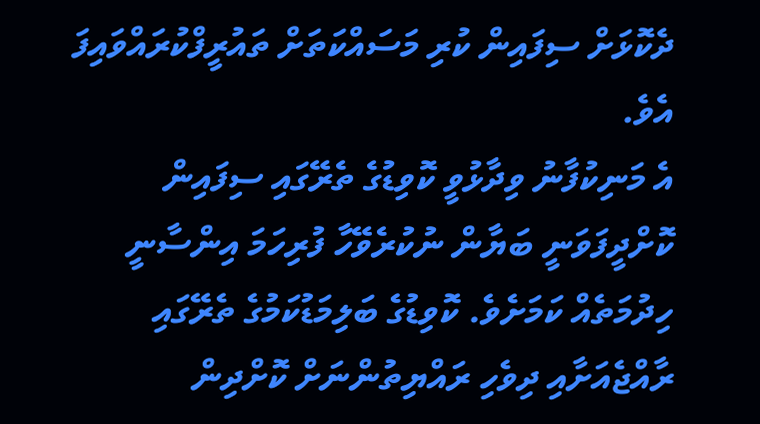ދެކޮޅަށް ސިފައިން ކުރި މަސައްކަތަށް ތައުރީފްކުރައްވައިފަ އެވެ.
އެ މަނިކުފާނު ވިދާޅުވީ ކޮވިޑުގެ ތެރޭގައި ސިފައިން ކޮށްދީފަވަނީ ބަޔާން ނުކުރެވޭހާ ފުރިހަމަ އިންސާނީ ހިދުމަތެއް ކަމަށެވެ. ކޮވިޑުގެ ބަލިމަޑުކަމުގެ ތެރޭގައި ރާއްޖެއަށާއި ދިވެހި ރައްޔިތުންނަށް ކޮށްދިން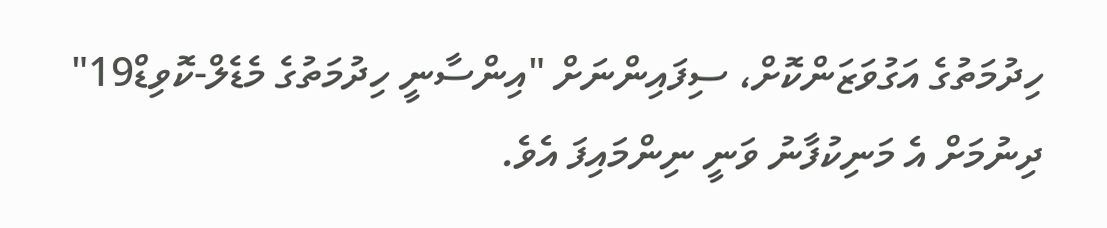ހިދުމަތުގެ އަގުވަޒަންކޮށް، ސިފައިންނަށް "އިންސާނީ ހިދުމަތުގެ މެޑެލް-ކޮވިޑް19" ދިނުމަށް އެ މަނިކުފާނު ވަނީ ނިންމައިފަ އެވެ.